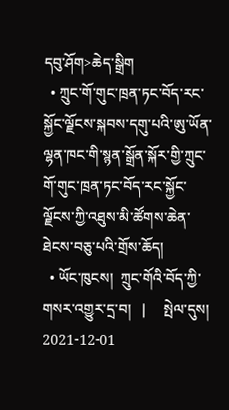དབུ་ཤོག>ཆེད་སྒྲིག
  • ཀྲུང་གོ་གུང་ཁྲན་ཏང་བོད་རང་སྐྱོང་ལྗོངས་སྐབས་དགུ་པའི་ཨུ་ཡོན་ལྷན་ཁང་གི་སྙན་སྒྲོན་སྐོར་གྱི་ཀྲུང་གོ་གུང་ཁྲན་ཏང་བོད་རང་སྐྱོང་ལྗོངས་ཀྱི་འཐུས་མི་ཚོགས་ཆེན་ཐེངས་བཅུ་པའི་གྲོས་ཆོད།
  • ཡོང་ཁུངས།  ཀྲུང་གོའི་བོད་ཀྱི་གསར་འགྱུར་དྲ་བ།   |     སྤེལ་དུས།  2021-12-01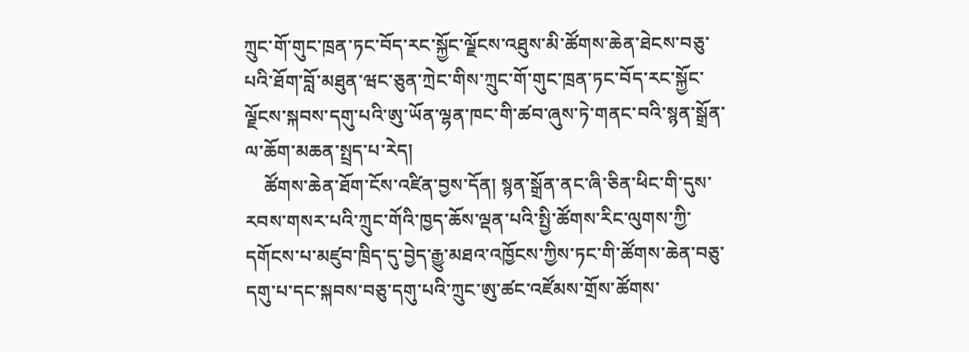ཀྲུང་གོ་གུང་ཁྲན་ཏང་བོད་རང་སྐྱོང་ལྗོངས་འཐུས་མི་ཚོགས་ཆེན་ཐེངས་བཅུ་པའི་ཐོག་བློ་མཐུན་ཝང་ཅུན་ཀྲེང་གིས་ཀྲུང་གོ་གུང་ཁྲན་ཏང་བོད་རང་སྐྱོང་ལྗོངས་སྐབས་དགུ་པའི་ཨུ་ཡོན་ལྷན་ཁང་གི་ཚབ་ཞུས་ཏེ་གནང་བའི་སྙན་སྒྲོན་ལ་ཆོག་མཆན་སྤྲད་པ་རེད།
    ཚོགས་ཆེན་ཐོག་ངོས་འཛིན་བྱས་དོན། སྙན་སྒྲོན་ནང་ཞི་ཅིན་ཕིང་གི་དུས་རབས་གསར་པའི་ཀྲུང་གོའི་ཁྱད་ཆོས་ལྡན་པའི་སྤྱི་ཚོགས་རིང་ལུགས་ཀྱི་དགོངས་པ་མཛུབ་ཁྲིད་དུ་བྱེད་རྒྱུ་མཐའ་འཁྱོངས་ཀྱིས་ཏང་གི་ཚོགས་ཆེན་བཅུ་དགུ་པ་དང་སྐབས་བཅུ་དགུ་པའི་ཀྲུང་ཨུ་ཚང་འཛོམས་གྲོས་ཚོགས་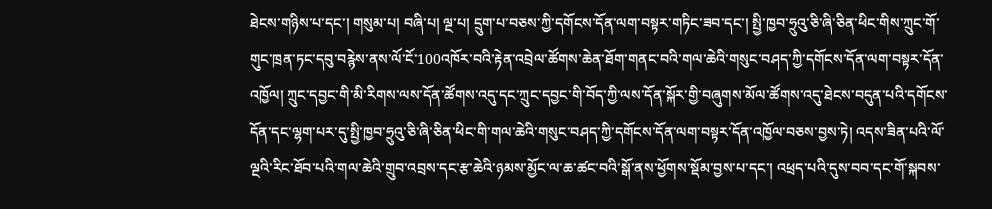ཐེངས་གཉིས་པ་དང་། གསུམ་པ། བཞི་པ། ལྔ་པ། དྲུག་པ་བཅས་ཀྱི་དགོངས་དོན་ལག་བསྟར་གཏིང་ཟབ་དང་། སྤྱི་ཁྱབ་ཧྲུའུ་ཅི་ཞི་ཅིན་ཕིང་གིས་ཀྲུང་གོ་གུང་ཁྲན་ཏང་དབུ་བརྙེས་ནས་ལོ་ངོ་100འཁོར་བའི་རྟེན་འབྲེལ་ཚོགས་ཆེན་ཐོག་གནང་བའི་གལ་ཆེའི་གསུང་བཤད་ཀྱི་དགོངས་དོན་ལག་བསྟར་དོན་འཁྱོལ། ཀྲུང་དབྱང་གི་མི་རིགས་ལས་དོན་ཚོགས་འདུ་དང་ཀྲུང་དབྱང་གི་བོད་ཀྱི་ལས་དོན་སྐོར་གྱི་བཞུགས་མོལ་ཚོགས་འདུ་ཐེངས་བདུན་པའི་དགོངས་དོན་དང་ལྷག་པར་དུ་སྤྱི་ཁྱབ་ཧྲུའུ་ཅི་ཞི་ཅིན་ཕིང་གི་གལ་ཆེའི་གསུང་བཤད་ཀྱི་དགོངས་དོན་ལག་བསྟར་དོན་འཁྱོལ་བཅས་བྱས་ཏེ། འདས་ཟིན་པའི་ལོ་ལྔའི་རིང་ཐོབ་པའི་གལ་ཆེའི་གྲུབ་འབྲས་དང་རྩ་ཆེའི་ཉམས་མྱོང་ལ་ཆ་ཚང་བའི་སྒོ་ནས་ཕྱོགས་སྡོམ་བྱས་པ་དང་། འཕྲད་པའི་དུས་བབ་དང་གོ་སྐབས་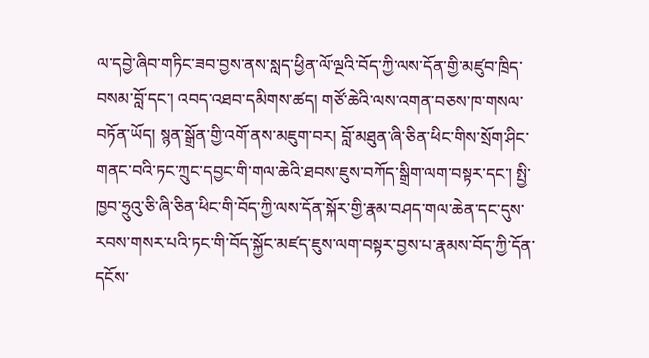ལ་དབྱེ་ཞིབ་གཏིང་ཟབ་བྱས་ནས་སླད་ཕྱིན་ལོ་ལྔའི་བོད་ཀྱི་ལས་དོན་གྱི་མཛུབ་ཁྲིད་བསམ་བློ་དང་། འབད་འཐབ་དམིགས་ཚད། གཙོ་ཆེའི་ལས་འགན་བཅས་ཁ་གསལ་བཏོན་ཡོད། སྙན་སྒྲོན་གྱི་འགོ་ནས་མཇུག་བར། བློ་མཐུན་ཞི་ཅིན་ཕིང་གིས་སྲོག་ཤིང་གནང་བའི་ཏང་ཀྲུང་དབྱང་གི་གལ་ཆེའི་ཐབས་ཇུས་བཀོད་སྒྲིག་ལག་བསྟར་དང་། སྤྱི་ཁྱབ་ཧྲུའུ་ཅི་ཞི་ཅིན་ཕིང་གི་བོད་ཀྱི་ལས་དོན་སྐོར་གྱི་རྣམ་བཤད་གལ་ཆེན་དང་དུས་རབས་གསར་པའི་ཏང་གི་བོད་སྐྱོང་མཛད་ཇུས་ལག་བསྟར་བྱས་པ་རྣམས་བོད་ཀྱི་དོན་དངོས་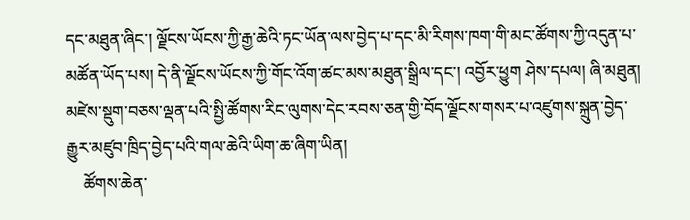དང་མཐུན་ཞིང་། ལྗོངས་ཡོངས་ཀྱི་རྒྱ་ཆེའི་ཏང་ཡོན་ལས་བྱེད་པ་དང་མི་རིགས་ཁག་གི་མང་ཚོགས་ཀྱི་འདུན་པ་མཚོན་ཡོད་པས། དེ་ནི་ལྗོངས་ཡོངས་ཀྱི་གོང་འོག་ཚང་མས་མཐུན་སྒྲིལ་དང་། འབྱོར་ཕྱུག ཤེས་དཔལ། ཞི་མཐུན། མཛེས་སྡུག་བཅས་ལྡན་པའི་སྤྱི་ཚོགས་རིང་ལུགས་དེང་རབས་ཅན་གྱི་བོད་ལྗོངས་གསར་པ་འཛུགས་སྐྲུན་བྱེད་རྒྱུར་མཛུབ་ཁྲིད་བྱེད་པའི་གལ་ཆེའི་ཡིག་ཆ་ཞིག་ཡིན།
    ཚོགས་ཆེན་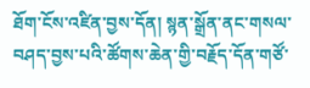ཐོག་ངོས་འཛིན་བྱས་དོན། སྙན་སྒྲོན་ནང་གསལ་བཤད་བྱས་པའི་ཚོགས་ཆེན་གྱི་བརྗོད་དོན་གཙོ་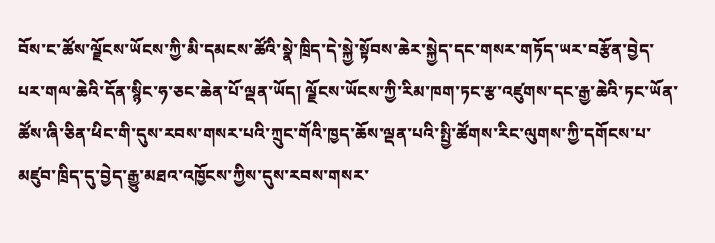བོས་ང་ཚོས་ལྗོངས་ཡོངས་ཀྱི་མི་དམངས་ཚོའི་སྣེ་ཁྲིད་དེ་སྐྱེ་སྟོབས་ཆེར་སྐྱེད་དང་གསར་གཏོད་ཡར་བརྩོན་བྱེད་པར་གལ་ཆེའི་དོན་སྙིང་ཧ་ཅང་ཆེན་པོ་ལྡན་ཡོད། ལྗོངས་ཡོངས་ཀྱི་རིམ་ཁག་ཏང་རྩ་འཛུགས་དང་རྒྱ་ཆེའི་ཏང་ཡོན་ཚོས་ཞི་ཅིན་ཕིང་གི་དུས་རབས་གསར་པའི་ཀྲུང་གོའི་ཁྱད་ཆོས་ལྡན་པའི་སྤྱི་ཚོགས་རིང་ལུགས་ཀྱི་དགོངས་པ་མཛུབ་ཁྲིད་དུ་བྱེད་རྒྱུ་མཐའ་འཁྱོངས་ཀྱིས་དུས་རབས་གསར་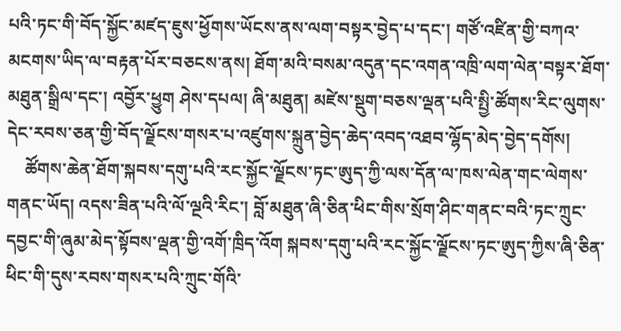པའི་ཏང་གི་བོད་སྐྱོང་མཛད་ཇུས་ཕྱོགས་ཡོངས་ནས་ལག་བསྟར་བྱེད་པ་དང་། གཙོ་འཛིན་གྱི་བཀའ་མངགས་ཡིད་ལ་བརྟན་པོར་བཅངས་ནས། ཐོག་མའི་བསམ་འདུན་དང་འགན་འཁྲི་ལག་ལེན་བསྟར་ཐོག་མཐུན་སྒྲིལ་དང་། འབྱོར་ཕྱུག ཤེས་དཔལ། ཞི་མཐུན། མཛེས་སྡུག་བཅས་ལྡན་པའི་སྤྱི་ཚོགས་རིང་ལུགས་དེང་རབས་ཅན་གྱི་བོད་ལྗོངས་གསར་པ་འཛུགས་སྐྲུན་བྱེད་ཆེད་འབད་འཐབ་ལྷོད་མེད་བྱེད་དགོས།
    ཚོགས་ཆེན་ཐོག་སྐབས་དགུ་པའི་རང་སྐྱོང་ལྗོངས་ཏང་ཨུད་ཀྱི་ལས་དོན་ལ་ཁས་ལེན་གང་ལེགས་གནང་ཡོད། འདས་ཟིན་པའི་ལོ་ལྔའི་རིང་། བློ་མཐུན་ཞི་ཅིན་ཕིང་གིས་སྲོག་ཤིང་གནང་བའི་ཏང་ཀྲུང་དབྱང་གི་ཞུམ་མེད་སྟོབས་ལྡན་གྱི་འགོ་ཁྲིད་འོག སྐབས་དགུ་པའི་རང་སྐྱོང་ལྗོངས་ཏང་ཨུད་ཀྱིས་ཞི་ཅིན་ཕིང་གི་དུས་རབས་གསར་པའི་ཀྲུང་གོའི་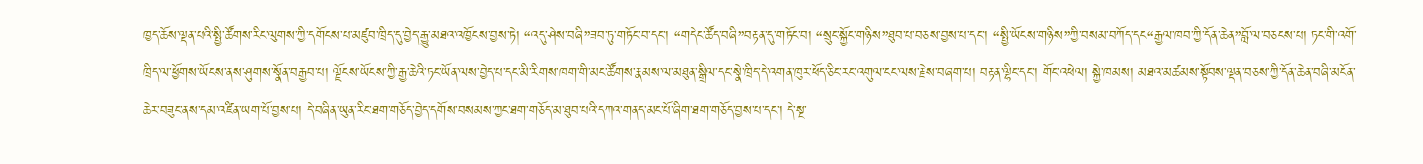ཁྱད་ཆོས་ལྡན་པའི་སྤྱི་ཚོགས་རིང་ལུགས་ཀྱི་དགོངས་པ་མཛུབ་ཁྲིད་དུ་བྱེད་རྒྱུ་མཐའ་འཁྱོངས་བྱས་ཏེ། “འདུ་ཤེས་བཞི”ཟབ་ཏུ་གཏོང་བ་དང་། “གདེང་ཚོད་བཞི”བརྟན་དུ་གཏོང་བ། “སྲུང་སྐྱོང་གཉིས”ཐུབ་པ་བཅས་བྱས་པ་དང་། “སྤྱི་ཡོངས་གཉིས”ཀྱི་བསམ་བཀོད་དང“རྒྱལ་ཁབ་ཀྱི་དོན་ཆེན”བློ་ལ་བཅངས་པ། ཏང་གི་འགོ་ཁྲིད་ལ་ཕྱོགས་ཡོངས་ནས་ཤུགས་སྣོན་བརྒྱབ་པ། ལྗོངས་ཡོངས་ཀྱི་རྒྱ་ཆེའི་ཏང་ཡོན་ལས་བྱེད་པ་དང་མི་རིགས་ཁག་གི་མང་ཚོགས་རྣམས་ལ་མཐུན་སྒྲིལ་དང་སྣེ་ཁྲིད་དེ་འགན་ཁུར་ཕོད་ཅིང་རང་འགུལ་ངང་ལས་རྗེས་བཞག་པ། བརྟན་ལྷིང་དང་། གོང་འཕེལ། སྐྱེ་ཁམས། མཐའ་མཚམས་སྟོབས་ལྡན་བཅས་ཀྱི་དོན་ཆེན་བཞི་མངོན་ཆེར་བཟུང་ནས་དམ་འཛིན་ཡག་པོ་བྱས་པ། དེ་བཞིན་ཡུན་རིང་ཐག་གཅོད་བྱེད་དགོས་བསམས་ཀྱང་ཐག་གཅོད་མ་ཐུབ་པའི་དཀའ་གནད་མང་པོ་ཞིག་ཐག་གཅོད་བྱས་པ་དང་། དེ་སྔ་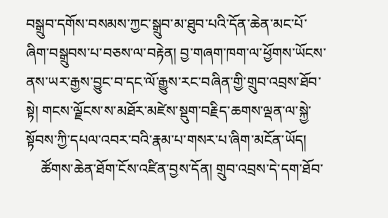བསྒྲུབ་དགོས་བསམས་ཀྱང་སྒྲུབ་མ་ཐུབ་པའི་དོན་ཆེན་མང་པོ་ཞིག་བསྒྲུབས་པ་བཅས་ལ་བརྟེན། བྱ་གཞག་ཁག་ལ་ཕྱོགས་ཡོངས་ནས་ཡར་རྒྱས་བྱུང་བ་དང་ལོ་རྒྱུས་རང་བཞིན་གྱི་གྲུབ་འབྲས་ཐོབ་སྟེ། གངས་ལྗོངས་ས་མཐོར་མཛེས་སྡུག་བརྗིད་ཆགས་ལྡན་ལ་སྐྱེ་སྟོབས་ཀྱི་དཔལ་འབར་བའི་རྣམ་པ་གསར་པ་ཞིག་མངོན་ཡོད།
    ཚོགས་ཆེན་ཐོག་ངོས་འཛིན་བྱས་དོན། གྲུབ་འབྲས་དེ་དག་ཐོབ་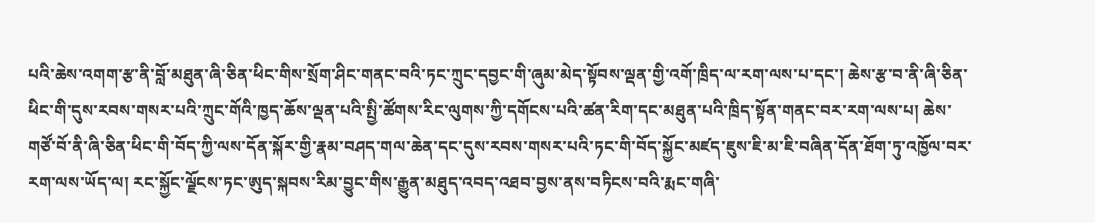པའི་ཆེས་འགག་རྩ་ནི་བློ་མཐུན་ཞི་ཅིན་ཕིང་གིས་སྲོག་ཤིང་གནང་བའི་ཏང་ཀྲུང་དབྱང་གི་ཞུམ་མེད་སྟོབས་ལྡན་གྱི་འགོ་ཁྲིད་ལ་རག་ལས་པ་དང་། ཆེས་རྩ་བ་ནི་ཞི་ཅིན་ཕིང་གི་དུས་རབས་གསར་པའི་ཀྲུང་གོའི་ཁྱད་ཆོས་ལྡན་པའི་སྤྱི་ཚོགས་རིང་ལུགས་ཀྱི་དགོངས་པའི་ཚན་རིག་དང་མཐུན་པའི་ཁྲིད་སྟོན་གནང་བར་རག་ལས་པ། ཆེས་གཙོ་བོ་ནི་ཞི་ཅིན་ཕིང་གི་བོད་ཀྱི་ལས་དོན་སྐོར་གྱི་རྣམ་བཤད་གལ་ཆེན་དང་དུས་རབས་གསར་པའི་ཏང་གི་བོད་སྐྱོང་མཛད་ཇུས་ཇི་མ་ཇི་བཞིན་དོན་ཐོག་ཏུ་འཁྱོལ་བར་རག་ལས་ཡོད་ལ། རང་སྐྱོང་ལྗོངས་ཏང་ཨུད་སྐབས་རིམ་བྱུང་གིས་རྒྱུན་མཐུད་འབད་འཐབ་བྱས་ནས་བཏིངས་བའི་རྨང་གཞི་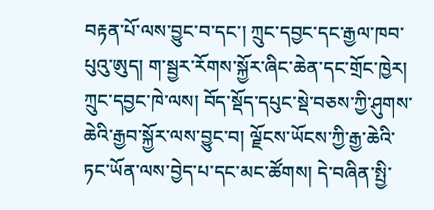བརྟན་པོ་ལས་བྱུང་བ་དང་། ཀྲུང་དབྱང་དང་རྒྱལ་ཁབ་པུའུ་ཨུད། ག་སྦྱར་རོགས་སྐྱོར་ཞིང་ཆེན་དང་གྲོང་ཁྱེར། ཀྲུང་དབྱང་ཁེ་ལས། བོད་སྡོད་དཔུང་སྡེ་བཅས་ཀྱི་ཤུགས་ཆེའི་རྒྱབ་སྐྱོར་ལས་བྱུང་བ། ལྗོངས་ཡོངས་ཀྱི་རྒྱ་ཆེའི་ཏང་ཡོན་ལས་བྱེད་པ་དང་མང་ཚོགས། དེ་བཞིན་སྤྱི་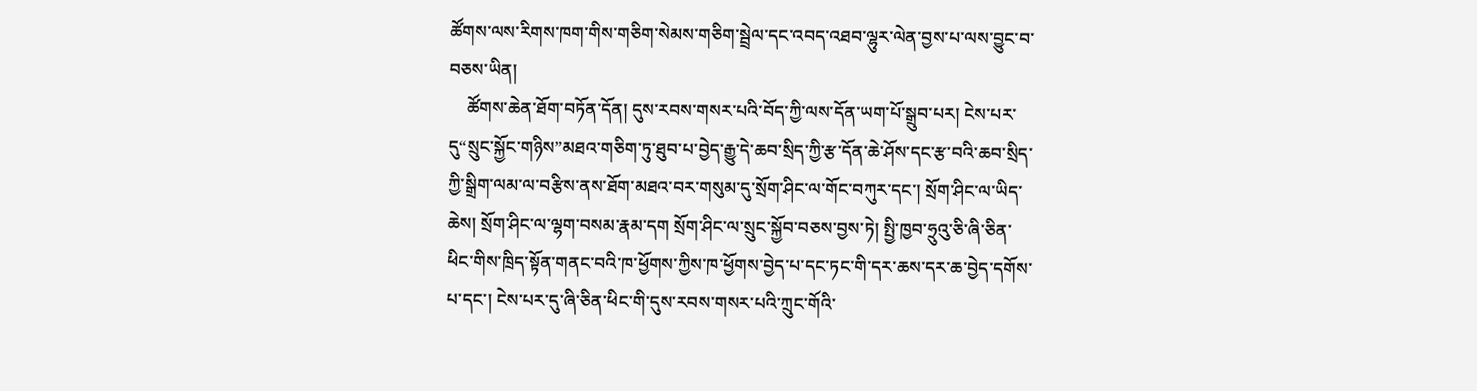ཚོགས་ལས་རིགས་ཁག་གིས་གཅིག་སེམས་གཅིག་སྦྲེལ་དང་འབད་འཐབ་ལྷུར་ལེན་བྱས་པ་ལས་བྱུང་བ་བཅས་ཡིན།
    ཚོགས་ཆེན་ཐོག་བཏོན་དོན། དུས་རབས་གསར་པའི་བོད་ཀྱི་ལས་དོན་ཡག་པོ་སྒྲུབ་པར། ངེས་པར་དུ“སྲུང་སྐྱོང་གཉིས”མཐའ་གཅིག་ཏུ་ཐུབ་པ་བྱེད་རྒྱུ་དེ་ཆབ་སྲིད་ཀྱི་རྩ་དོན་ཆེ་ཤོས་དང་རྩ་བའི་ཆབ་སྲིད་ཀྱི་སྒྲིག་ལམ་ལ་བརྩིས་ནས་ཐོག་མཐའ་བར་གསུམ་དུ་སྲོག་ཤིང་ལ་གོང་བཀུར་དང་། སྲོག་ཤིང་ལ་ཡིད་ཆེས། སྲོག་ཤིང་ལ་ལྷག་བསམ་རྣམ་དག སྲོག་ཤིང་ལ་སྲུང་སྐྱོབ་བཅས་བྱས་ཏེ། སྤྱི་ཁྱབ་ཧྲུའུ་ཅི་ཞི་ཅིན་ཕིང་གིས་ཁྲིད་སྟོན་གནང་བའི་ཁ་ཕྱོགས་ཀྱིས་ཁ་ཕྱོགས་བྱེད་པ་དང་ཏང་གི་དར་ཆས་དར་ཆ་བྱེད་དགོས་པ་དང་། ངེས་པར་དུ་ཞི་ཅིན་ཕིང་གི་དུས་རབས་གསར་པའི་ཀྲུང་གོའི་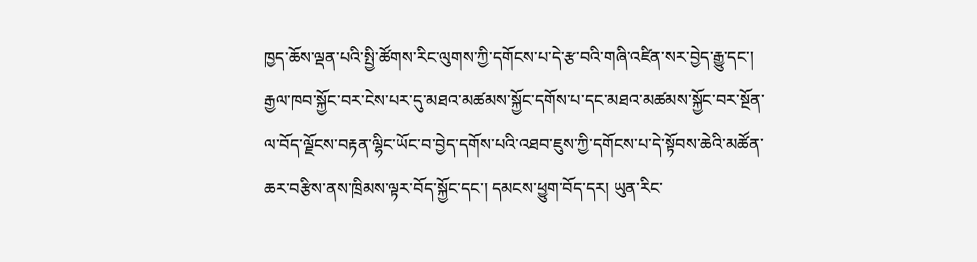ཁྱད་ཆོས་ལྡན་པའི་སྤྱི་ཚོགས་རིང་ལུགས་ཀྱི་དགོངས་པ་དེ་རྩ་བའི་གཞི་འཛིན་སར་བྱེད་རྒྱུ་དང་། རྒྱལ་ཁབ་སྐྱོང་བར་ངེས་པར་དུ་མཐའ་མཚམས་སྐྱོང་དགོས་པ་དང་མཐའ་མཚམས་སྐྱོང་བར་སྔོན་ལ་བོད་ལྗོངས་བརྟན་ལྷིང་ཡོང་བ་བྱེད་དགོས་པའི་འཐབ་ཇུས་ཀྱི་དགོངས་པ་དེ་སྟོབས་ཆེའི་མཚོན་ཆར་བརྩིས་ནས་ཁྲིམས་ལྟར་བོད་སྐྱོང་དང་། དམངས་ཕྱུག་བོད་དར། ཡུན་རིང་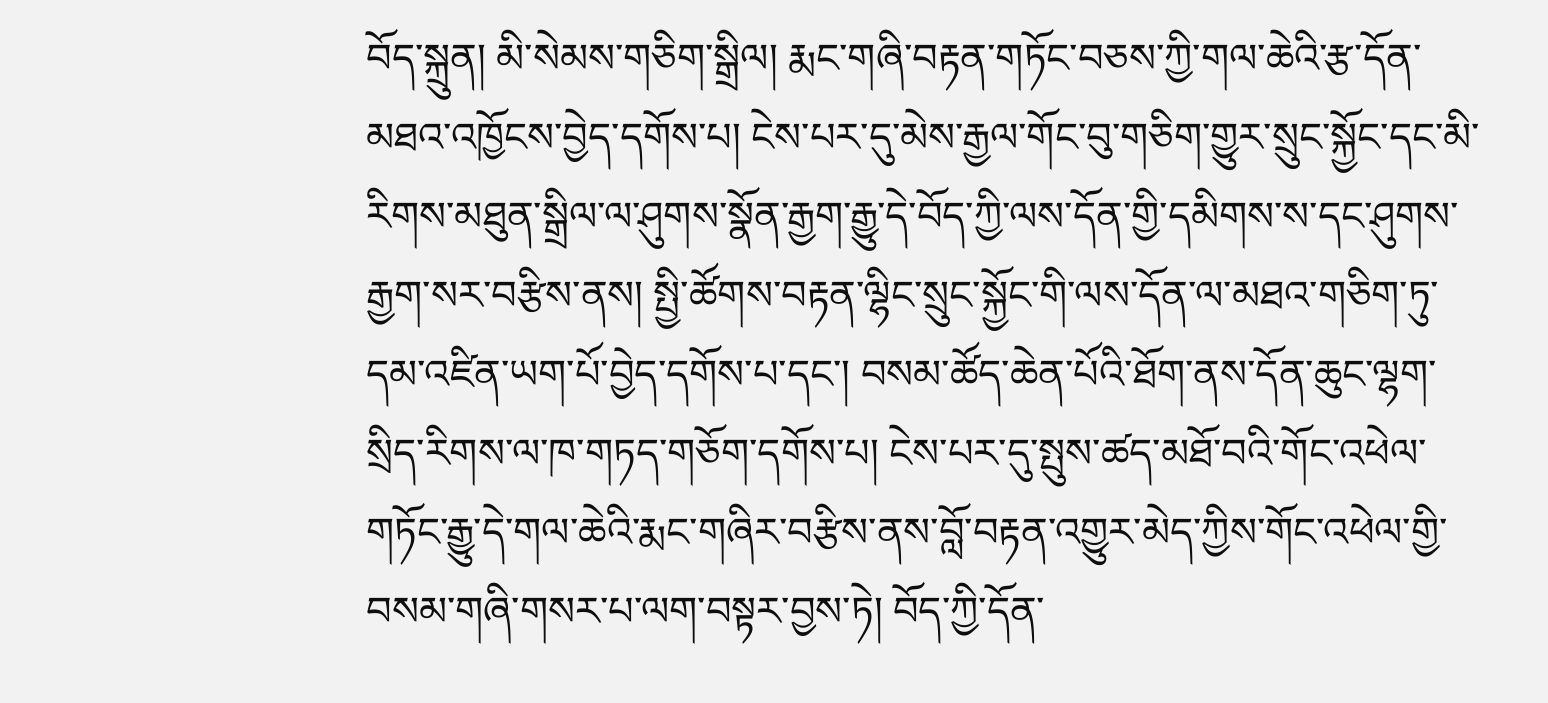བོད་སྐྲུན། མི་སེམས་གཅིག་སྒྲིལ། རྨང་གཞི་བརྟན་གཏོང་བཅས་ཀྱི་གལ་ཆེའི་རྩ་དོན་མཐའ་འཁྱོངས་བྱེད་དགོས་པ། ངེས་པར་དུ་མེས་རྒྱལ་གོང་བུ་གཅིག་གྱུར་སྲུང་སྐྱོང་དང་མི་རིགས་མཐུན་སྒྲིལ་ལ་ཤུགས་སྣོན་རྒྱག་རྒྱུ་དེ་བོད་ཀྱི་ལས་དོན་གྱི་དམིགས་ས་དང་ཤུགས་རྒྱག་སར་བརྩིས་ནས། སྤྱི་ཚོགས་བརྟན་ལྷིང་སྲུང་སྐྱོང་གི་ལས་དོན་ལ་མཐའ་གཅིག་ཏུ་དམ་འཛིན་ཡག་པོ་བྱེད་དགོས་པ་དང་། བསམ་ཚོད་ཆེན་པོའི་ཐོག་ནས་དོན་ཆུང་ལྷག་སྲིད་རིགས་ལ་ཁ་གཏད་གཅོག་དགོས་པ། ངེས་པར་དུ་སྤུས་ཚད་མཐོ་བའི་གོང་འཕེལ་གཏོང་རྒྱུ་དེ་གལ་ཆེའི་རྨང་གཞིར་བརྩིས་ནས་བློ་བརྟན་འགྱུར་མེད་ཀྱིས་གོང་འཕེལ་གྱི་བསམ་གཞི་གསར་པ་ལག་བསྟར་བྱས་ཏེ། བོད་ཀྱི་དོན་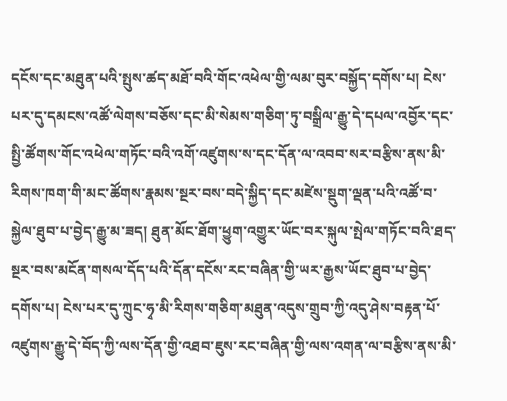དངོས་དང་མཐུན་པའི་སྤུས་ཚད་མཐོ་བའི་གོང་འཕེལ་གྱི་ལམ་བུར་བསྐྱོད་དགོས་པ། ངེས་པར་དུ་དམངས་འཚོ་ལེགས་བཅོས་དང་མི་སེམས་གཅིག་ཏུ་བསྒྲིལ་རྒྱུ་དེ་དཔལ་འབྱོར་དང་སྤྱི་ཚོགས་གོང་འཕེལ་གཏོང་བའི་འགོ་འཛུགས་ས་དང་དོན་ལ་འབབ་སར་བརྩིས་ནས་མི་རིགས་ཁག་གི་མང་ཚོགས་རྣམས་སྔར་བས་བདེ་སྐྱིད་དང་མཛེས་སྡུག་ལྡན་པའི་འཚོ་བ་སྐྱེལ་ཐུབ་པ་བྱེད་རྒྱུ་མ་ཟད། ཐུན་མོང་ཐོག་ཕྱུག་འགྱུར་ཡོང་བར་སྐུལ་སྤེལ་གཏོང་བའི་ཐད་སྔར་བས་མངོན་གསལ་དོད་པའི་དོན་དངོས་རང་བཞིན་གྱི་ཡར་རྒྱས་ཡོང་ཐུབ་པ་བྱེད་དགོས་པ། ངེས་པར་དུ་ཀྲུང་ཧྭ་མི་རིགས་གཅིག་མཐུན་འདུས་གྲུབ་ཀྱི་འདུ་ཤེས་བརྟན་པོ་འཛུགས་རྒྱུ་དེ་བོད་ཀྱི་ལས་དོན་གྱི་འཐབ་ཇུས་རང་བཞིན་གྱི་ལས་འགན་ལ་བརྩིས་ནས་མི་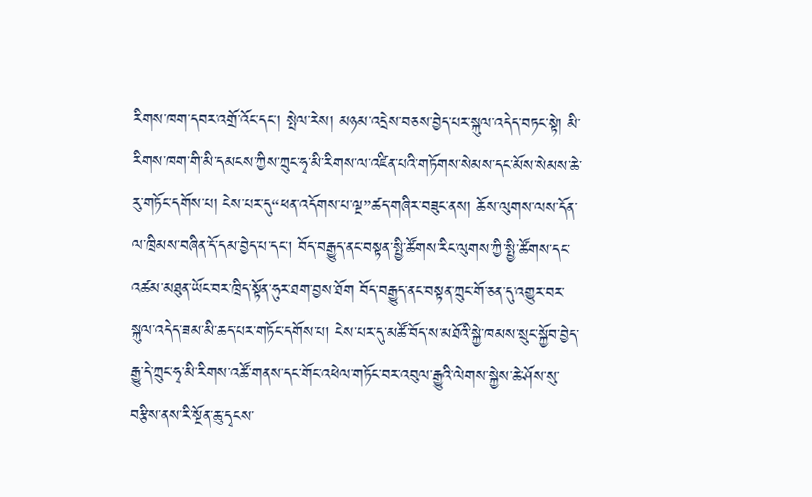རིགས་ཁག་དབར་འགྲོ་འོང་དང་། སྤེལ་རེས། མཉམ་འདྲེས་བཅས་བྱེད་པར་སྐུལ་འདེད་བཏང་སྟེ། མི་རིགས་ཁག་གི་མི་དམངས་ཀྱིས་ཀྲུང་ཧྭ་མི་རིགས་ལ་འཛིན་པའི་གཏོགས་སེམས་དང་མོས་སེམས་ཆེ་རུ་གཏོང་དགོས་པ། ངེས་པར་དུ“ཕན་འདོགས་པ་ལྔ”ཚད་གཞིར་བཟུང་ནས། ཆོས་ལུགས་ལས་དོན་ལ་ཁྲིམས་བཞིན་དོ་དམ་བྱེད་པ་དང་། བོད་བརྒྱུད་ནང་བསྟན་སྤྱི་ཚོགས་རིང་ལུགས་ཀྱི་སྤྱི་ཚོགས་དང་འཚམ་མཐུན་ཡོང་བར་ཁྲིད་སྟོན་ཧུར་ཐག་བྱས་ཐོག བོད་བརྒྱུད་ནང་བསྟན་ཀྲུང་གོ་ཅན་དུ་འགྱུར་བར་སྐུལ་འདེད་ཟམ་མི་ཆད་པར་གཏོང་དགོས་པ། ངེས་པར་དུ་མཚོ་བོད་ས་མཐོའི་སྐྱེ་ཁམས་སྲུང་སྐྱོབ་བྱེད་རྒྱུ་དེ་ཀྲུང་ཧྭ་མི་རིགས་འཚོ་གནས་དང་གོང་འཕེལ་གཏོང་བར་འབུལ་རྒྱུའི་ལེགས་སྐྱེས་ཆེ་ཤོས་སུ་བརྩིས་ནས་རི་སྔོན་ཆུ་དྭངས་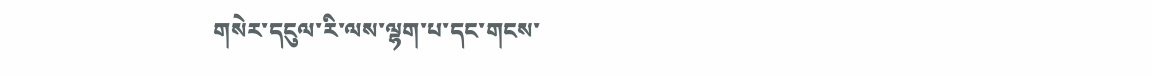གསེར་དངུལ་རི་ལས་ལྷག་པ་དང་གངས་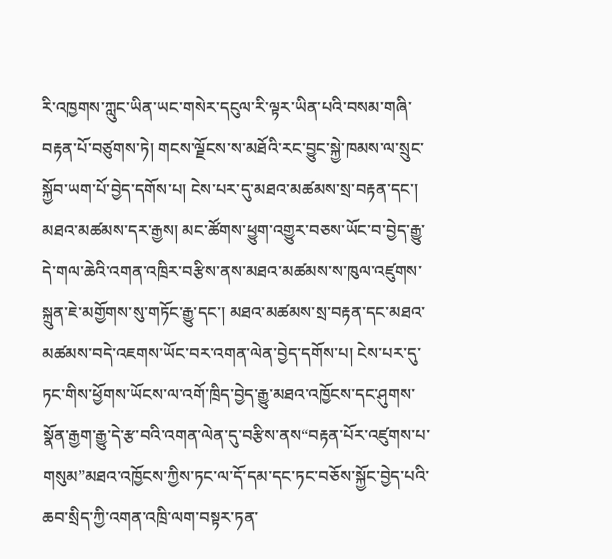རི་འཁྱགས་ཀླུང་ཡིན་ཡང་གསེར་དངུལ་རི་ལྟར་ཡིན་པའི་བསམ་གཞི་བརྟན་པོ་བཙུགས་ཏེ། གངས་ལྗོངས་ས་མཐོའི་རང་བྱུང་སྐྱེ་ཁམས་ལ་སྲུང་སྐྱོབ་ཡག་པོ་བྱེད་དགོས་པ། ངེས་པར་དུ་མཐའ་མཚམས་སྲ་བརྟན་དང་། མཐའ་མཚམས་དར་རྒྱས། མང་ཚོགས་ཕྱུག་འགྱུར་བཅས་ཡོང་བ་བྱེད་རྒྱུ་དེ་གལ་ཆེའི་འགན་འཁྲིར་བརྩིས་ནས་མཐའ་མཚམས་ས་ཁུལ་འཛུགས་སྐྲུན་ཇེ་མགྱོགས་སུ་གཏོང་རྒྱུ་དང་། མཐའ་མཚམས་སྲ་བརྟན་དང་མཐའ་མཚམས་བདེ་འཇགས་ཡོང་བར་འགན་ལེན་བྱེད་དགོས་པ། ངེས་པར་དུ་ཏང་གིས་ཕྱོགས་ཡོངས་ལ་འགོ་ཁྲིད་བྱེད་རྒྱུ་མཐའ་འཁྱོངས་དང་ཤུགས་སྣོན་རྒྱག་རྒྱུ་དེ་རྩ་བའི་འགན་ལེན་དུ་བརྩིས་ནས“བརྟན་པོར་འཛུགས་པ་གསུམ”མཐའ་འཁྱོངས་ཀྱིས་ཏང་ལ་དོ་དམ་དང་ཏང་བཅོས་སྐྱོང་བྱེད་པའི་ཆབ་སྲིད་ཀྱི་འགན་འཁྲི་ལག་བསྟར་ཏན་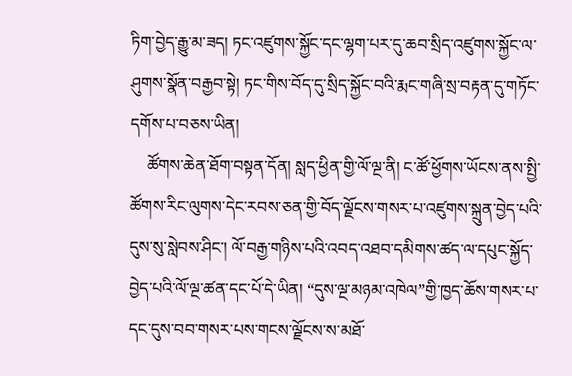ཏིག་བྱེད་རྒྱུ་མ་ཟད། ཏང་འཛུགས་སྐྱོང་དང་ལྷག་པར་དུ་ཆབ་སྲིད་འཛུགས་སྐྱོང་ལ་ཤུགས་སྣོན་བརྒྱབ་སྟེ། ཏང་གིས་བོད་དུ་སྲིད་སྐྱོང་བའི་རྨང་གཞི་སྲ་བརྟན་དུ་གཏོང་དགོས་པ་བཅས་ཡིན།
    ཚོགས་ཆེན་ཐོག་བསྟན་དོན། སླད་ཕྱིན་གྱི་ལོ་ལྔ་ནི། ང་ཚོ་ཕྱོགས་ཡོངས་ནས་སྤྱི་ཚོགས་རིང་ལུགས་དེང་རབས་ཅན་གྱི་བོད་ལྗོངས་གསར་པ་འཛུགས་སྐྲུན་བྱེད་པའི་དུས་སུ་སླེབས་ཤིང་། ལོ་བརྒྱ་གཉིས་པའི་འབད་འཐབ་དམིགས་ཚད་ལ་དཔུང་སྐྱོད་བྱེད་པའི་ལོ་ལྔ་ཚན་དང་པོ་དེ་ཡིན། “དུས་ལྔ་མཉམ་འཁེལ”གྱི་ཁྱད་ཆོས་གསར་པ་དང་དུས་བབ་གསར་པས་གངས་ལྗོངས་ས་མཐོ་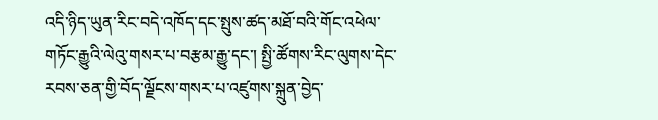འདི་ཉིད་ཡུན་རིང་བདེ་འཁོད་དང་སྤུས་ཚད་མཐོ་བའི་གོང་འཕེལ་གཏོང་རྒྱུའི་ལེའུ་གསར་པ་བརྩམ་རྒྱུ་དང་། སྤྱི་ཚོགས་རིང་ལུགས་དེང་རབས་ཅན་གྱི་བོད་ལྗོངས་གསར་པ་འཛུགས་སྐྲུན་བྱེད་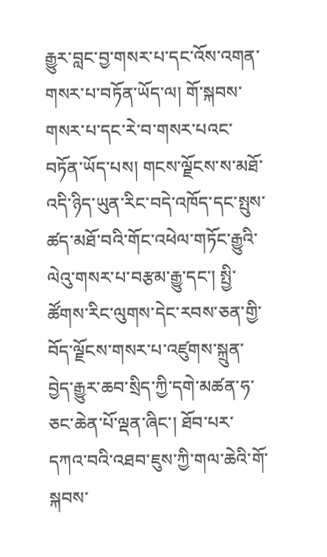རྒྱུར་བླང་བྱ་གསར་པ་དང་འོས་འགན་གསར་པ་བཏོན་ཡོད་ལ། གོ་སྐབས་གསར་པ་དང་རེ་བ་གསར་པའང་བཏོན་ཡོད་པས། གངས་ལྗོངས་ས་མཐོ་འདི་ཉིད་ཡུན་རིང་བདེ་འཁོད་དང་སྤུས་ཚད་མཐོ་བའི་གོང་འཕེལ་གཏོང་རྒྱུའི་ལེའུ་གསར་པ་བརྩམ་རྒྱུ་དང་། སྤྱི་ཚོགས་རིང་ལུགས་དེང་རབས་ཅན་གྱི་བོད་ལྗོངས་གསར་པ་འཛུགས་སྐྲུན་བྱེད་རྒྱུར་ཆབ་སྲིད་ཀྱི་དགེ་མཚན་ཧ་ཅང་ཆེན་པོ་ལྡན་ཞིང་། ཐོབ་པར་དཀའ་བའི་འཐབ་ཇུས་ཀྱི་གལ་ཆེའི་གོ་སྐབས་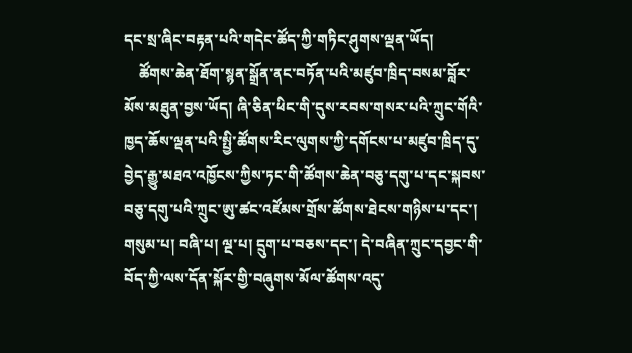དང་སྲ་ཞིང་བརྟན་པའི་གདེང་ཚོད་ཀྱི་གཏིང་ཤུགས་ལྡན་ཡོད།
    ཚོགས་ཆེན་ཐོག་སྙན་སྒྲོན་ནང་བཏོན་པའི་མཛུབ་ཁྲིད་བསམ་བློར་མོས་མཐུན་བྱས་ཡོད། ཞི་ཅིན་ཕིང་གི་དུས་རབས་གསར་པའི་ཀྲུང་གོའི་ཁྱད་ཆོས་ལྡན་པའི་སྤྱི་ཚོགས་རིང་ལུགས་ཀྱི་དགོངས་པ་མཛུབ་ཁྲིད་དུ་བྱེད་རྒྱུ་མཐའ་འཁྱོངས་ཀྱིས་ཏང་གི་ཚོགས་ཆེན་བཅུ་དགུ་པ་དང་སྐབས་བཅུ་དགུ་པའི་ཀྲུང་ཨུ་ཚང་འཛོམས་གྲོས་ཚོགས་ཐེངས་གཉིས་པ་དང་། གསུམ་པ། བཞི་པ། ལྔ་པ། དྲུག་པ་བཅས་དང་། དེ་བཞིན་ཀྲུང་དབྱང་གི་བོད་ཀྱི་ལས་དོན་སྐོར་གྱི་བཞུགས་མོལ་ཚོགས་འདུ་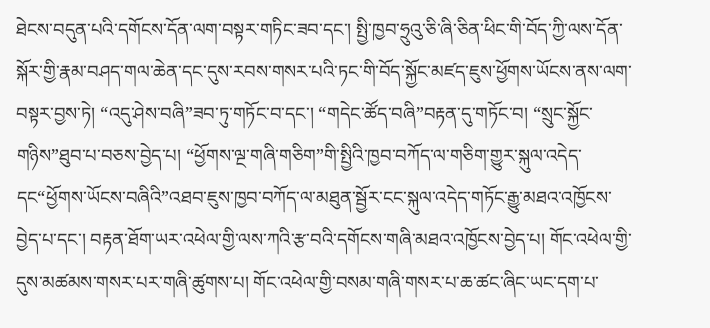ཐེངས་བདུན་པའི་དགོངས་དོན་ལག་བསྟར་གཏིང་ཟབ་དང་། སྤྱི་ཁྱབ་ཧྲུའུ་ཅི་ཞི་ཅིན་ཕིང་གི་བོད་ཀྱི་ལས་དོན་སྐོར་གྱི་རྣམ་བཤད་གལ་ཆེན་དང་དུས་རབས་གསར་པའི་ཏང་གི་བོད་སྐྱོང་མཛད་ཇུས་ཕྱོགས་ཡོངས་ནས་ལག་བསྟར་བྱས་ཏེ། “འདུ་ཤེས་བཞི”ཟབ་ཏུ་གཏོང་བ་དང་། “གདེང་ཚོད་བཞི”བརྟན་དུ་གཏོང་བ། “སྲུང་སྐྱོང་གཉིས”ཐུབ་པ་བཅས་བྱེད་པ། “ཕྱོགས་ལྔ་གཞི་གཅིག”གི་སྤྱིའི་ཁྱབ་བཀོད་ལ་གཅིག་གྱུར་སྐུལ་འདེད་དང“ཕྱོགས་ཡོངས་བཞིའི”འཐབ་ཇུས་ཁྱབ་བཀོད་ལ་མཐུན་སྦྱོར་ངང་སྐུལ་འདེད་གཏོང་རྒྱུ་མཐའ་འཁྱོངས་བྱེད་པ་དང་། བརྟན་ཐོག་ཡར་འཕེལ་གྱི་ལས་ཀའི་རྩ་བའི་དགོངས་གཞི་མཐའ་འཁྱོངས་བྱེད་པ། གོང་འཕེལ་གྱི་དུས་མཚམས་གསར་པར་གཞི་ཚུགས་པ། གོང་འཕེལ་གྱི་བསམ་གཞི་གསར་པ་ཆ་ཚང་ཞིང་ཡང་དག་པ་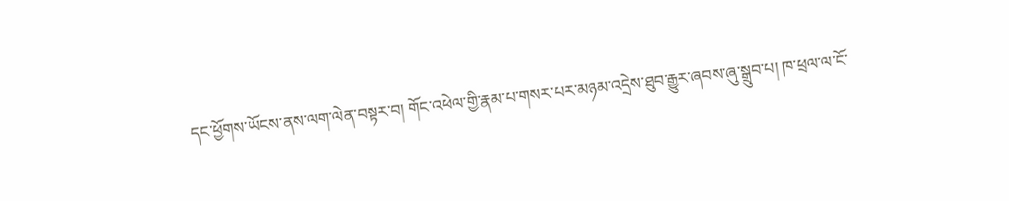དང་ཕྱོགས་ཡོངས་ནས་ལག་ལེན་བསྟར་བ། གོང་འཕེལ་གྱི་རྣམ་པ་གསར་པར་མཉམ་འདྲེས་ཐུབ་རྒྱུར་ཞབས་ཞུ་སྒྲུབ་པ། ཁ་ཕྲལ་ལ་ངོ་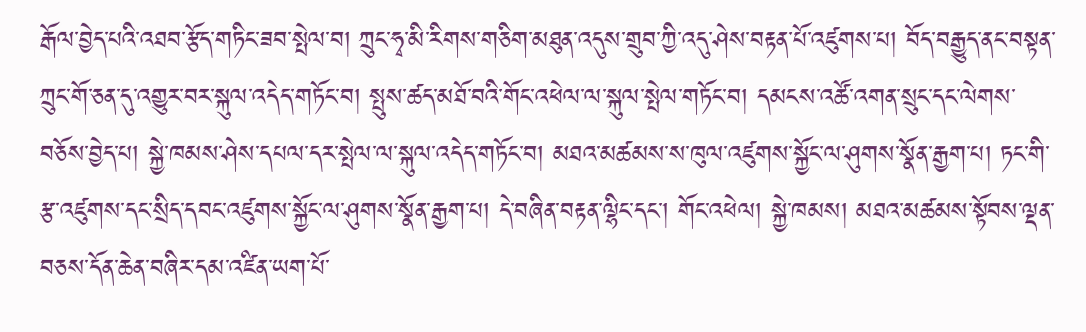རྒོལ་བྱེད་པའི་འཐབ་རྩོད་གཏིང་ཟབ་སྤེལ་བ། ཀྲུང་ཧྭ་མི་རིགས་གཅིག་མཐུན་འདུས་གྲུབ་ཀྱི་འདུ་ཤེས་བརྟན་པོ་འཛུགས་པ། བོད་བརྒྱུད་ནང་བསྟན་ཀྲུང་གོ་ཅན་དུ་འགྱུར་བར་སྐུལ་འདེད་གཏོང་བ། སྤུས་ཚད་མཐོ་བའི་གོང་འཕེལ་ལ་སྐུལ་སྤེལ་གཏོང་བ། དམངས་འཚོ་འགན་སྲུང་དང་ལེགས་བཅོས་བྱེད་པ། སྐྱེ་ཁམས་ཤེས་དཔལ་དར་སྤེལ་ལ་སྐུལ་འདེད་གཏོང་བ། མཐའ་མཚམས་ས་ཁུལ་འཛུགས་སྐྱོང་ལ་ཤུགས་སྣོན་རྒྱག་པ། ཏང་གི་རྩ་འཛུགས་དང་སྲིད་དབང་འཛུགས་སྐྱོང་ལ་ཤུགས་སྣོན་རྒྱག་པ། དེ་བཞིན་བརྟན་ལྷིང་དང་། གོང་འཕེལ། སྐྱེ་ཁམས། མཐའ་མཚམས་སྟོབས་ལྡན་བཅས་དོན་ཆེན་བཞིར་དམ་འཛིན་ཡག་པོ་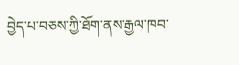བྱེད་པ་བཅས་ཀྱི་ཐོག་ནས་རྒྱལ་ཁབ་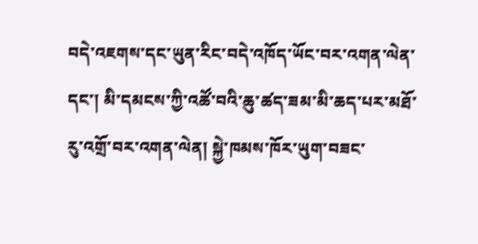བདེ་འཇགས་དང་ཡུན་རིང་བདེ་འཁོད་ཡོང་བར་འགན་ལེན་དང་། མི་དམངས་ཀྱི་འཚོ་བའི་ཆུ་ཚད་ཟམ་མི་ཆད་པར་མཐོ་རུ་འགྲོ་བར་འགན་ལེན། སྐྱེ་ཁམས་ཁོར་ཡུག་བཟང་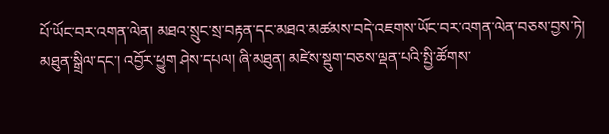པོ་ཡོང་བར་འགན་ལེན། མཐའ་སྲུང་སྲ་བརྟན་དང་མཐའ་མཚམས་བདེ་འཇགས་ཡོང་བར་འགན་ལེན་བཅས་བྱས་ཏེ། མཐུན་སྒྲིལ་དང་། འབྱོར་ཕྱུག ཤེས་དཔལ། ཞི་མཐུན། མཛེས་སྡུག་བཅས་ལྡན་པའི་སྤྱི་ཚོགས་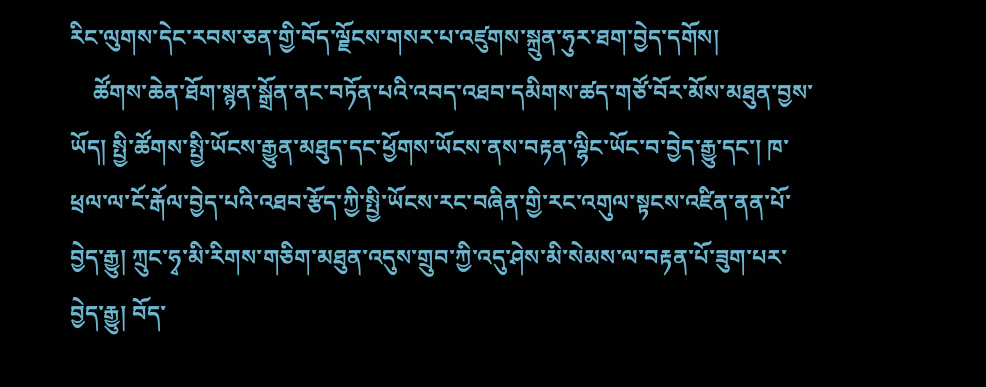རིང་ལུགས་དེང་རབས་ཅན་གྱི་བོད་ལྗོངས་གསར་པ་འཛུགས་སྐྲུན་ཧུར་ཐག་བྱེད་དགོས།
    ཚོགས་ཆེན་ཐོག་སྙན་སྒྲོན་ནང་བཏོན་པའི་འབད་འཐབ་དམིགས་ཚད་གཙོ་བོར་མོས་མཐུན་བྱས་ཡོད། སྤྱི་ཚོགས་སྤྱི་ཡོངས་རྒྱུན་མཐུད་དང་ཕྱོགས་ཡོངས་ནས་བརྟན་ལྷིང་ཡོང་བ་བྱེད་རྒྱུ་དང་། ཁ་ཕྲལ་ལ་ངོ་རྒོལ་བྱེད་པའི་འཐབ་རྩོད་ཀྱི་སྤྱི་ཡོངས་རང་བཞིན་གྱི་རང་འགུལ་སྟངས་འཛིན་ནན་པོ་བྱེད་རྒྱུ། ཀྲུང་ཧྭ་མི་རིགས་གཅིག་མཐུན་འདུས་གྲུབ་ཀྱི་འདུ་ཤེས་མི་སེམས་ལ་བརྟན་པོ་ཟུག་པར་བྱེད་རྒྱུ། བོད་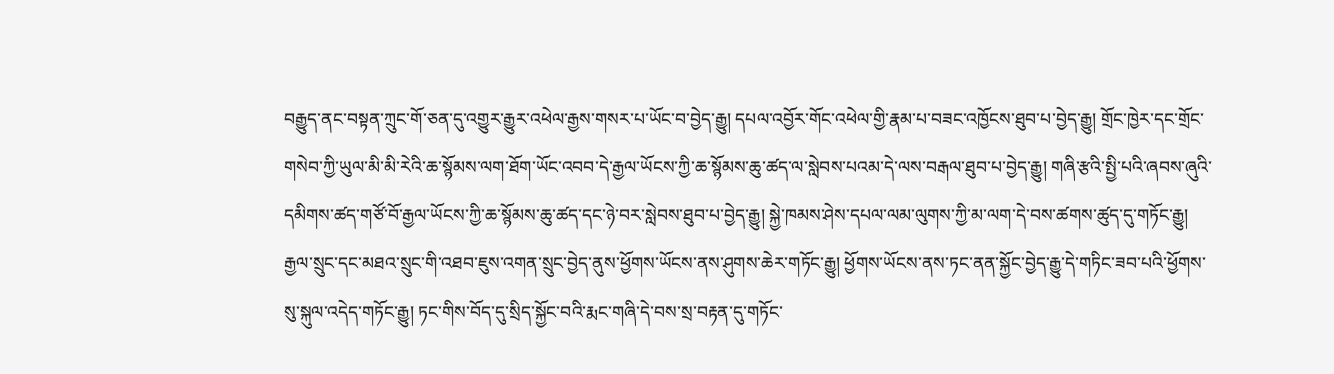བརྒྱུད་ནང་བསྟན་ཀྲུང་གོ་ཅན་དུ་འགྱུར་རྒྱུར་འཕེལ་རྒྱས་གསར་པ་ཡོང་བ་བྱེད་རྒྱུ། དཔལ་འབྱོར་གོང་འཕེལ་གྱི་རྣམ་པ་བཟང་འཁྱོངས་ཐུབ་པ་བྱེད་རྒྱུ། གྲོང་ཁྱེར་དང་གྲོང་གསེབ་ཀྱི་ཡུལ་མི་མི་རེའི་ཆ་སྙོམས་ལག་ཐོག་ཡོང་འབབ་དེ་རྒྱལ་ཡོངས་ཀྱི་ཆ་སྙོམས་ཆུ་ཚད་ལ་སླེབས་པའམ་དེ་ལས་བརྒལ་ཐུབ་པ་བྱེད་རྒྱུ། གཞི་རྩའི་སྤྱི་པའི་ཞབས་ཞུའི་དམིགས་ཚད་གཙོ་བོ་རྒྱལ་ཡོངས་ཀྱི་ཆ་སྙོམས་ཆུ་ཚད་དང་ཉེ་བར་སླེབས་ཐུབ་པ་བྱེད་རྒྱུ། སྐྱེ་ཁམས་ཤེས་དཔལ་ལམ་ལུགས་ཀྱི་མ་ལག་དེ་བས་ཚགས་ཚུད་དུ་གཏོང་རྒྱུ། རྒྱལ་སྲུང་དང་མཐའ་སྲུང་གི་འཐབ་ཇུས་འགན་སྲུང་བྱེད་ནུས་ཕྱོགས་ཡོངས་ནས་ཤུགས་ཆེར་གཏོང་རྒྱུ། ཕྱོགས་ཡོངས་ནས་ཏང་ནན་སྐྱོང་བྱེད་རྒྱུ་དེ་གཏིང་ཟབ་པའི་ཕྱོགས་སུ་སྐུལ་འདེད་གཏོང་རྒྱུ། ཏང་གིས་བོད་དུ་སྲིད་སྐྱོང་བའི་རྨང་གཞི་དེ་བས་སྲ་བརྟན་དུ་གཏོང་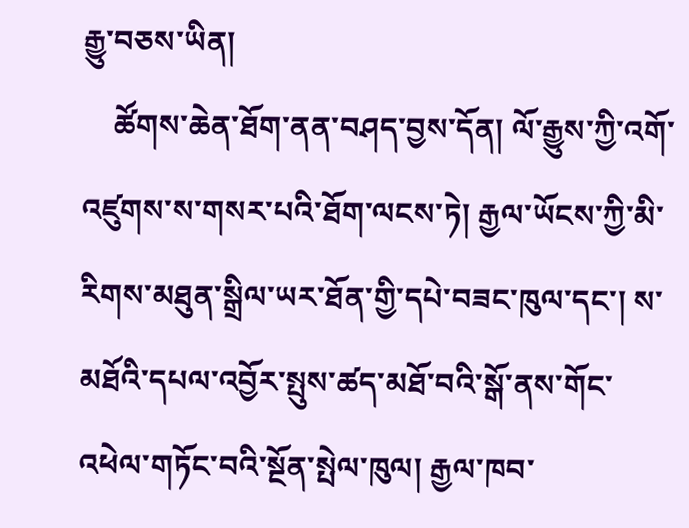རྒྱུ་བཅས་ཡིན།
    ཚོགས་ཆེན་ཐོག་ནན་བཤད་བྱས་དོན། ལོ་རྒྱུས་ཀྱི་འགོ་འཛུགས་ས་གསར་པའི་ཐོག་ལངས་ཏེ། རྒྱལ་ཡོངས་ཀྱི་མི་རིགས་མཐུན་སྒྲིལ་ཡར་ཐོན་གྱི་དཔེ་བཟང་ཁུལ་དང་། ས་མཐོའི་དཔལ་འབྱོར་སྤུས་ཚད་མཐོ་བའི་སྒོ་ནས་གོང་འཕེལ་གཏོང་བའི་སྔོན་སྤེལ་ཁུལ། རྒྱལ་ཁབ་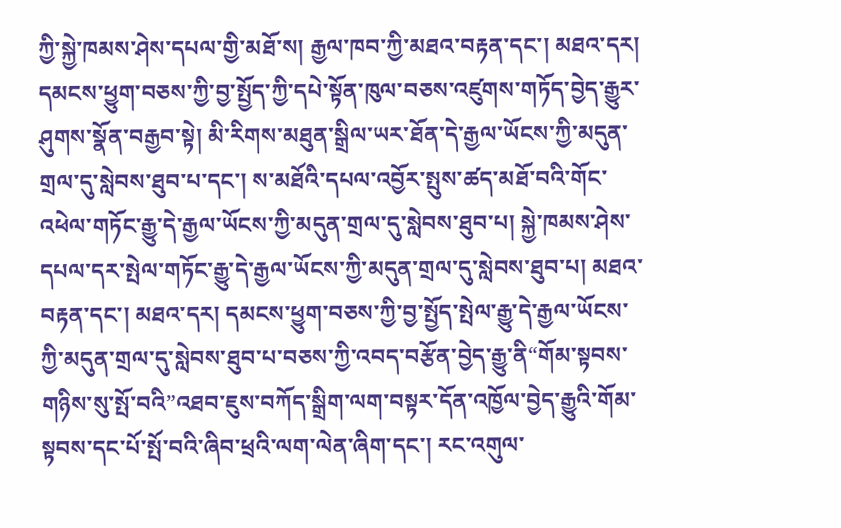ཀྱི་སྐྱེ་ཁམས་ཤེས་དཔལ་གྱི་མཐོ་ས། རྒྱལ་ཁབ་ཀྱི་མཐའ་བརྟན་དང་། མཐའ་དར། དམངས་ཕྱུག་བཅས་ཀྱི་བྱ་སྤྱོད་ཀྱི་དཔེ་སྟོན་ཁུལ་བཅས་འཛུགས་གཏོད་བྱེད་རྒྱུར་ཤུགས་སྣོན་བརྒྱབ་སྟེ། མི་རིགས་མཐུན་སྒྲིལ་ཡར་ཐོན་དེ་རྒྱལ་ཡོངས་ཀྱི་མདུན་གྲལ་དུ་སླེབས་ཐུབ་པ་དང་། ས་མཐོའི་དཔལ་འབྱོར་སྤུས་ཚད་མཐོ་བའི་གོང་འཕེལ་གཏོང་རྒྱུ་དེ་རྒྱལ་ཡོངས་ཀྱི་མདུན་གྲལ་དུ་སླེབས་ཐུབ་པ། སྐྱེ་ཁམས་ཤེས་དཔལ་དར་སྤེལ་གཏོང་རྒྱུ་དེ་རྒྱལ་ཡོངས་ཀྱི་མདུན་གྲལ་དུ་སླེབས་ཐུབ་པ། མཐའ་བརྟན་དང་། མཐའ་དར། དམངས་ཕྱུག་བཅས་ཀྱི་བྱ་སྤྱོད་སྤེལ་རྒྱུ་དེ་རྒྱལ་ཡོངས་ཀྱི་མདུན་གྲལ་དུ་སླེབས་ཐུབ་པ་བཅས་ཀྱི་འབད་བརྩོན་བྱེད་རྒྱུ་ནི“གོམ་སྟབས་གཉིས་སུ་སྤོ་བའི”འཐབ་ཇུས་བཀོད་སྒྲིག་ལག་བསྟར་དོན་འཁྱོལ་བྱེད་རྒྱུའི་གོམ་སྟབས་དང་པོ་སྤོ་བའི་ཞིབ་ཕྲའི་ལག་ལེན་ཞིག་དང་། རང་འགུལ་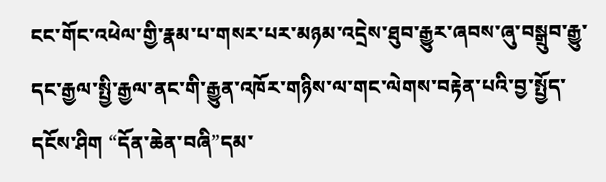ངང་གོང་འཕེལ་གྱི་རྣམ་པ་གསར་པར་མཉམ་འདྲེས་ཐུབ་རྒྱུར་ཞབས་ཞུ་བསྒྲུབ་རྒྱུ་དང་རྒྱལ་སྤྱི་རྒྱལ་ནང་གི་རྒྱུན་འཁོར་གཉིས་ལ་གང་ལེགས་བརྟེན་པའི་བྱ་སྤྱོད་དངོས་ཤིག “དོན་ཆེན་བཞི”དམ་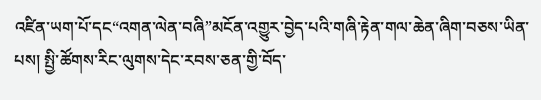འཛིན་ཡག་པོ་དང“འགན་ལེན་བཞི”མངོན་འགྱུར་བྱེད་པའི་གཞི་རྟེན་གལ་ཆེན་ཞིག་བཅས་ཡིན་པས། སྤྱི་ཚོགས་རིང་ལུགས་དེང་རབས་ཅན་གྱི་བོད་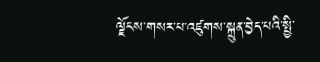ལྗོངས་གསར་པ་འཛུགས་སྐྲུན་བྱེད་པའི་སྤྱི་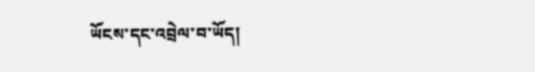ཡོངས་དང་འབྲེལ་བ་ཡོད།